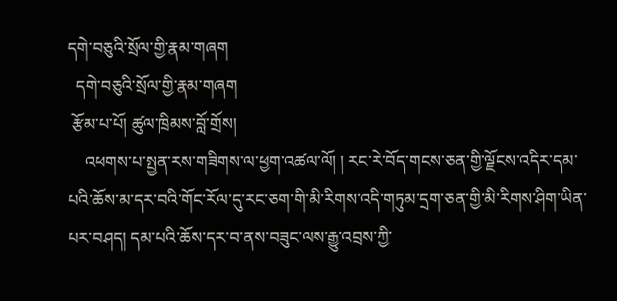དགེ་བཅུའི་སྲོལ་གྱི་རྣམ་གཞག
  དགེ་བཅུའི་སྲོལ་གྱི་རྣམ་གཞག
 རྩོམ་པ་པོ། ཚུལ་ཁྲིམས་བློ་གྲོས།
    འཕགས་པ་སྤྱན་རས་གཟིགས་ལ་ཕྱག་འཚལ་ལོ། ། རང་རེ་བོད་གངས་ཅན་གྱི་ལྗོངས་འདིར་དམ་པའི་ཆོས་མ་དར་བའི་གོང་རོལ་དུ་རང་ཅག་གི་མི་རིགས་འདི་གཏུམ་དྲག་ཅན་གྱི་མི་རིགས་ཤིག་ཡིན་པར་བཤད། དམ་པའི་ཆོས་དར་བ་ནས་བཟུང་ལས་རྒྱུ་འབྲས་ཀྱི་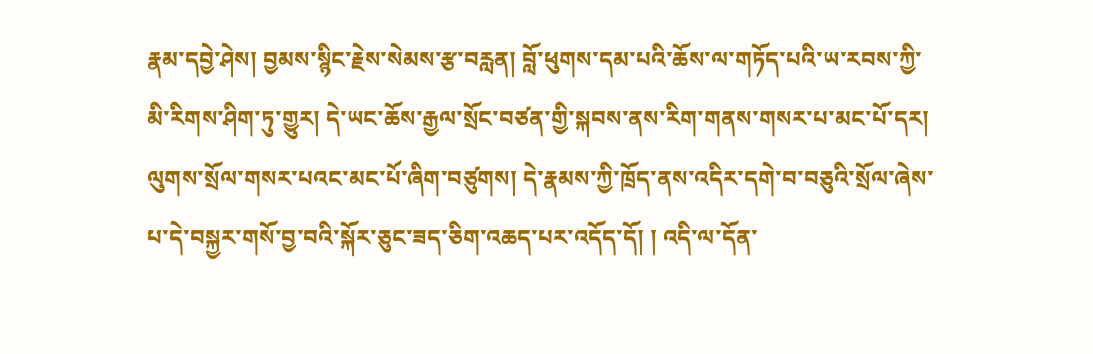རྣམ་དབྱེ་ཤེས། བྱམས་སྙིང་རྗེས་སེམས་རྩ་བརླན། བློ་ཕུགས་དམ་པའི་ཆོས་ལ་གཏོད་པའི་ཡ་རབས་ཀྱི་མི་རིགས་ཤིག་ཏུ་གྱུར། དེ་ཡང་ཆོས་རྒྱལ་སྲོང་བཙན་གྱི་སྐབས་ནས་རིག་གནས་གསར་པ་མང་པོ་དར། ལུགས་སྲོལ་གསར་པའང་མང་པོ་ཞིག་བཙུགས། དེ་རྣམས་ཀྱི་ཁྲོད་ནས་འདིར་དགེ་བ་བཅུའི་སྲོལ་ཞེས་པ་དེ་བསྐྱར་གསོ་བྱ་བའི་སྐོར་ཅུང་ཟད་ཅིག་འཆད་པར་འདོད་དོ། ། འདི་ལ་དོན་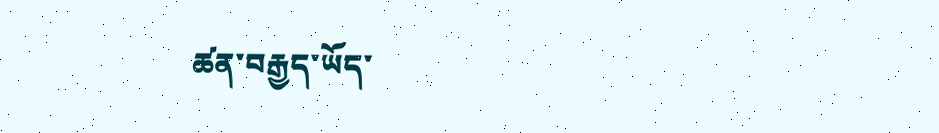ཚན་བརྒྱད་ཡོད་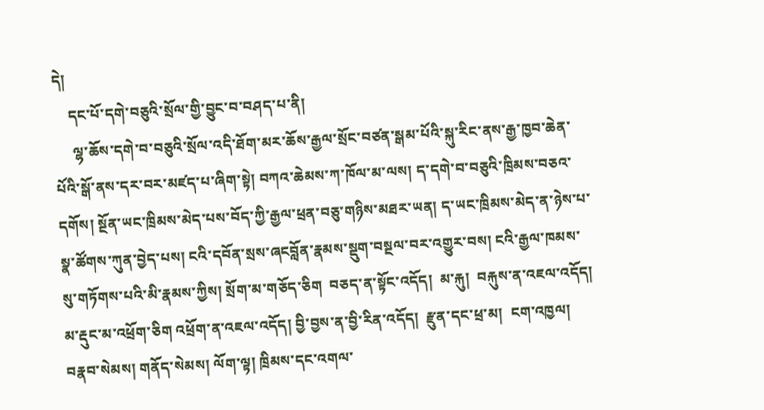དེ།
    དང་པོ་དགེ་བཅུའི་སྲོལ་གྱི་བྱུང་བ་བཤད་པ་ནི།
     ལྷ་ཆོས་དགེ་བ་བཅུའི་སྲོལ་འདི་ཐོག་མར་ཆོས་རྒྱལ་སྲོང་བཙན་སྒམ་པོའི་སྐུ་རིང་ནས་རྒྱ་ཁྱབ་ཆེན་པོའི་སྒོ་ནས་དར་བར་མཛད་པ་ཞིག་སྟེ། བཀའ་ཆེམས་ཀ་ཁོལ་མ་ལས། ད་དགེ་བ་བཅུའི་ཁྲིམས་བཅའ་དགོས། སྔོན་ཡང་ཁྲིམས་མེད་པས་བོད་ཀྱི་རྒྱལ་ཕྲན་བཅུ་གཉིས་མཐར་ཡན། ད་ཡང་ཁྲིམས་མེད་ན་ཉེས་པ་སྣ་ཚོགས་ཀུན་བྱེད་པས། ངའི་དབོན་སྲས་ཞངབློན་རྣམས་སྡུག་བསྔལ་བར་འགྱུར་བས། ངའི་རྒྱལ་ཁམས་སུ་གཏོགས་པའི་མི་རྣམས་ཀྱིས། སྲོག་མ་གཅོད་ཅིག  བཅད་ན་སྟོང་འདོད།  མ་རྐུ།  བརྐུས་ན་འཇལ་འདོད། མ་རྡུང་མ་འཕྲོག་ཅིག འཕྲོག་ན་འཇལ་འདོད། བྱི་བྱས་ན་བྱི་རིན་འདོད།  རྫུན་དང་ཕྲ་མ།  ངག་འཁྱལ། བརྣབ་སེམས། གནོད་སེམས། ལོག་ལྟ། ཁྲིམས་དང་འགལ་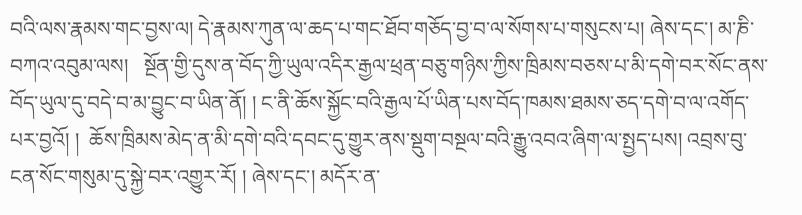བའི་ལས་རྣམས་གང་བྱས་ལ། དེ་རྣམས་ཀུན་ལ་ཆད་པ་གང་ཐོབ་གཅོད་བྱ་བ་ལ་སོགས་པ་གསུངས་པ། ཞེས་དང་། མ་ཎི་བཀའ་འབུམ་ལས།   སྔོན་གྱི་དུས་ན་བོད་ཀྱི་ཡུལ་འདིར་རྒྱལ་ཕྲན་བཅུ་གཉིས་ཀྱིས་ཁྲིམས་བཅས་པ་མི་དགེ་བར་སོང་ནས་བོད་ཡུལ་དུ་བདེ་བ་མ་བྱུང་བ་ཡིན་ནོ། ། ང་ནི་ཆོས་སྐྱོང་བའི་རྒྱལ་པོ་ཡིན་པས་བོད་ཁམས་ཐམས་ཅད་དགེ་བ་ལ་འགོད་པར་བྱའོ། །  ཆོས་ཁྲིམས་མེད་ན་མི་དགེ་བའི་དབང་དུ་གྱུར་ནས་སྡུག་བསྔལ་བའི་རྒྱུ་འབའ་ཞིག་ལ་སྤྱད་པས། འབྲས་བུ་ངན་སོང་གསུམ་དུ་སྐྱེ་བར་འགྱུར་རོ། ། ཞེས་དང་། མདོར་ན་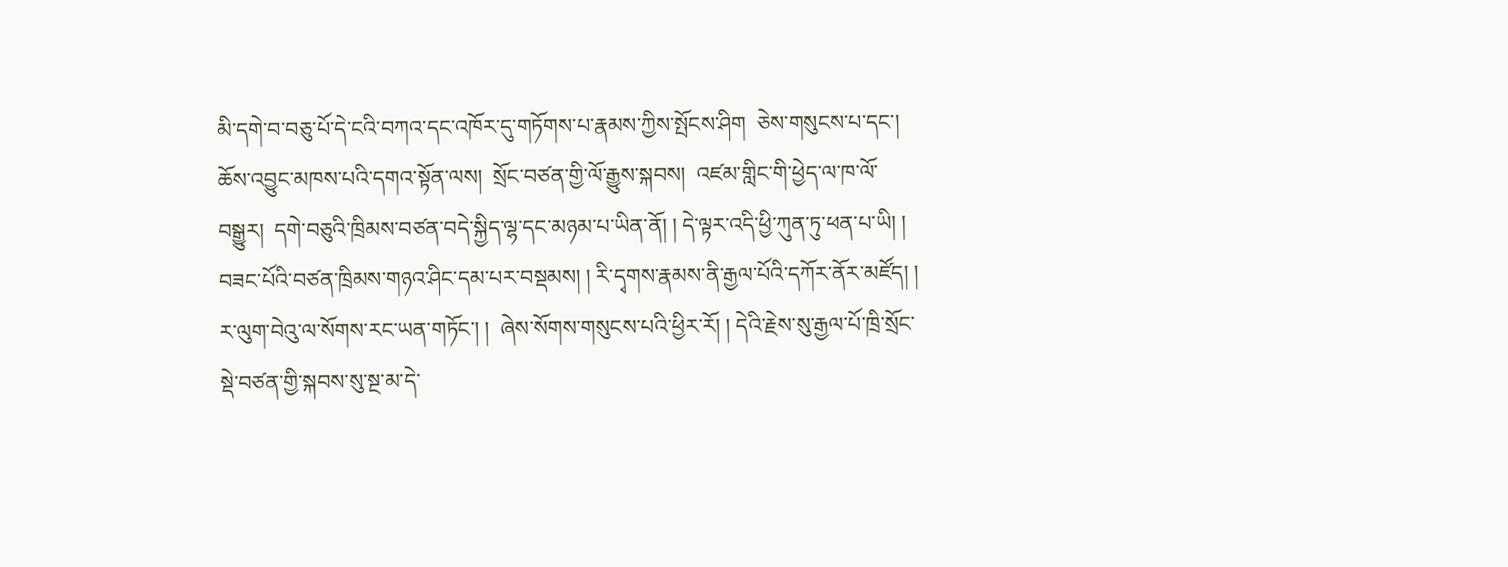མི་དགེ་བ་བཅུ་པོ་དེ་ངའི་བཀའ་དང་འཁོར་དུ་གཏོགས་པ་རྣམས་ཀྱིས་སྤོངས་ཤིག  ཅེས་གསུངས་པ་དང་། ཆོས་འབྱུང་མཁས་པའི་དགའ་སྟོན་ལས།  སྲོང་བཙན་གྱི་ལོ་རྒྱུས་སྐབས།  འཛམ་གླིང་གི་ཕྱེད་ལ་ཁ་ལོ་བསྒྱུར།  དགེ་བཅུའི་ཁྲིམས་བཙན་བདེ་སྐྱིད་ལྷ་དང་མཉམ་པ་ཡིན་ནོ། ། དེ་ལྟར་འདི་ཕྱི་ཀུན་ཏུ་ཕན་པ་ཡི། །  བཟང་པོའི་བཙན་ཁྲིམས་གཉའ་ཤིང་དམ་པར་བསྡམས། ། རི་དྭགས་རྣམས་ནི་རྒྱལ་པོའི་དཀོར་ནོར་མཛོད། །  ར་ལུག་བེའུ་ལ་སོགས་རང་ཡན་གཏོང་། །  ཞེས་སོགས་གསུངས་པའི་ཕྱིར་རོ། ། དེའི་རྗེས་སུ་རྒྱལ་པོ་ཁྲི་སྲོང་སྡེ་བཙན་གྱི་སྐབས་སུ་སྔ་མ་དེ་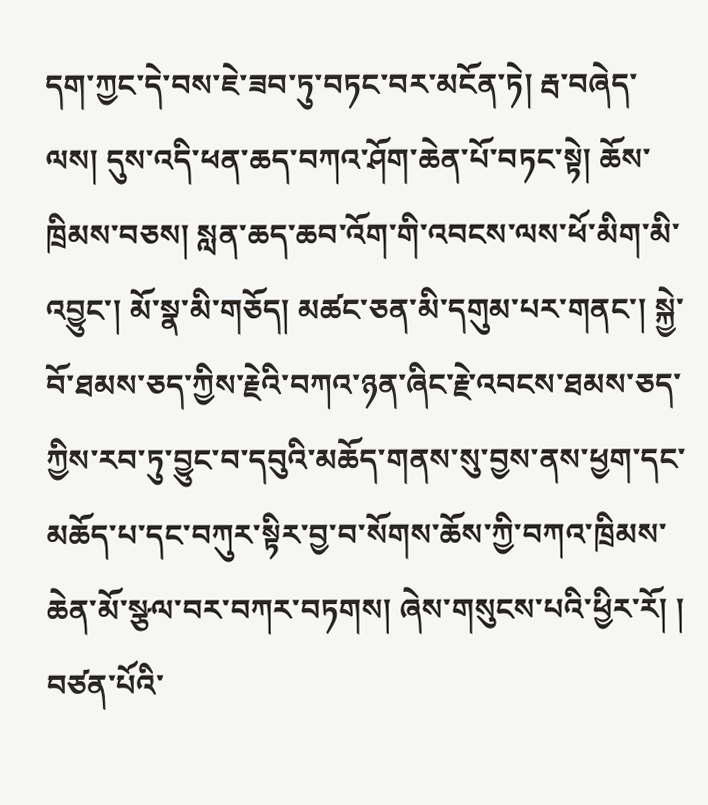དག་ཀྱང་དེ་བས་ཇེ་ཟབ་ཏུ་བཏང་བར་མངོན་ཏེ། རྦ་བཞེད་ལས། དུས་འདི་ཕན་ཆད་བཀའ་ཤོག་ཆེན་པོ་བཏང་སྟེ། ཆོས་ཁྲིམས་བཅས། སླན་ཆད་ཆབ་འོག་གི་འབངས་ལས་ཕོ་མིག་མི་འབྱུང་། མོ་སྣ་མི་གཅོད། མཚང་ཅན་མི་དགུམ་པར་གནང་། སྐྱེ་བོ་ཐམས་ཅད་ཀྱིས་རྗེའི་བཀའ་ཉན་ཞིང་རྗེ་འབངས་ཐམས་ཅད་ཀྱིས་རབ་ཏུ་བྱུང་བ་དབུའི་མཆོད་གནས་སུ་བྱས་ནས་ཕྱག་དང་མཆོད་པ་དང་བཀུར་སྟིར་བྱ་བ་སོགས་ཆོས་ཀྱི་བཀའ་ཁྲིམས་ཆེན་མོ་སྩལ་བར་བཀར་བཏགས། ཞེས་གསུངས་པའི་ཕྱིར་རོ། ། བཙན་པོའི་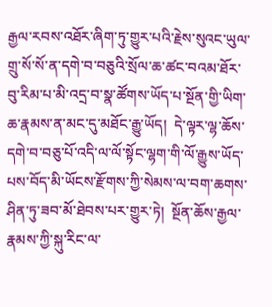རྒྱལ་རབས་འཐོར་ཞིག་ཏུ་གྱུར་པའི་རྗེས་སུའང་ཡུལ་གྲུ་སོ་སོ་ན་དགེ་བ་བཅུའི་སྲོལ་ཆ་ཚང་བའམ་ཐོར་བུ་རིམ་པ་མི་འདྲ་བ་སྣ་ཚོགས་ཡོད་པ་སྔོན་གྱི་ཡིག་ཆ་རྣམས་ན་མང་དུ་མཐོང་རྒྱུ་ཡོད།  དེ་ལྟར་ལྷ་ཆོས་དགེ་བ་བཅུ་པོ་འདི་ལ་ལོ་སྟོང་ལྷག་གི་ལོ་རྒྱུས་ཡོད་པས་བོད་མི་ཡོངས་རྫོགས་ཀྱི་སེམས་ལ་བག་ཆགས་ཤིན་ཏུ་ཟབ་མོ་ཐེབས་པར་གྱུར་ཏེ།  སྔོན་ཆོས་རྒྱལ་རྣམས་ཀྱི་སྐུ་རིང་ལ་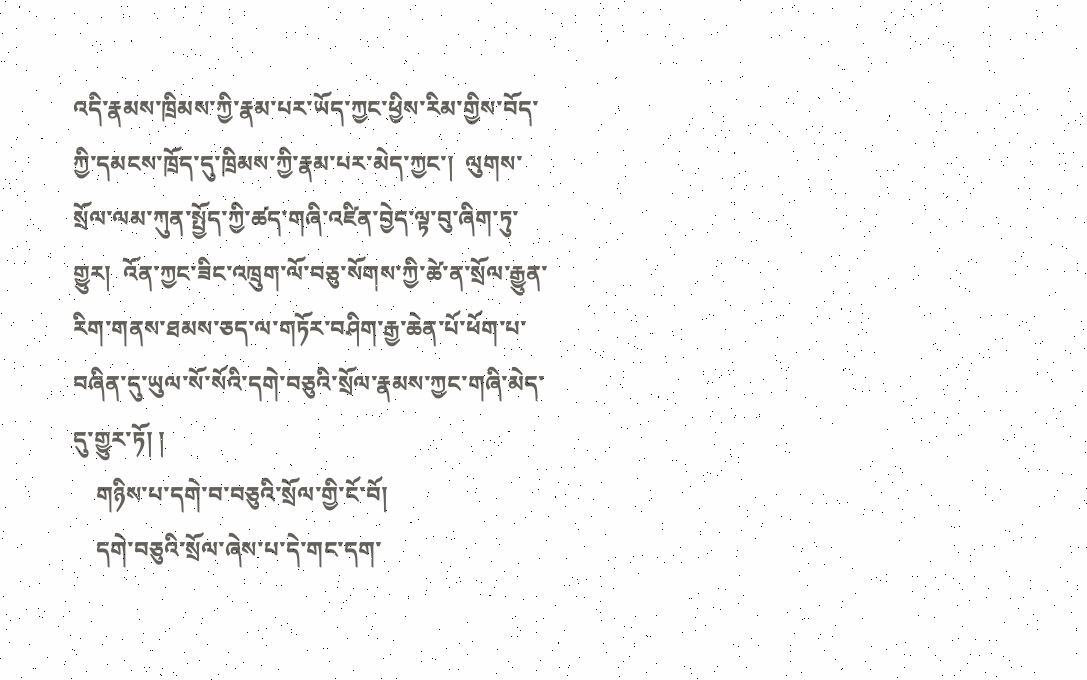འདི་རྣམས་ཁྲིམས་ཀྱི་རྣམ་པར་ཡོད་ཀྱང་ཕྱིས་རིམ་གྱིས་བོད་ཀྱི་དམངས་ཁྲོད་དུ་ཁྲིམས་ཀྱི་རྣམ་པར་མེད་ཀྱང་།  ལུགས་སྲོལ་ལམ་ཀུན་སྤྱོད་ཀྱི་ཚད་གཞི་འཛིན་བྱེད་ལྟ་བུ་ཞིག་ཏུ་གྱུར།  འོན་ཀྱང་ཟིང་འཁྲུག་ལོ་བཅུ་སོགས་ཀྱི་ཚེ་ན་སྲོལ་རྒྱུན་རིག་གནས་ཐམས་ཅད་ལ་གཏོར་བཤིག་རྒྱ་ཆེན་པོ་ཕོག་པ་བཞིན་དུ་ཡུལ་སོ་སོའི་དགེ་བཅུའི་སྲོལ་རྣམས་ཀྱང་གཞི་མེད་དུ་གྱུར་ཏོ། །
    གཉིས་པ་དགེ་བ་བཅུའི་སྲོལ་གྱི་ངོ་བོ།
    དགེ་བཅུའི་སྲོལ་ཞེས་པ་དེ་གང་དག་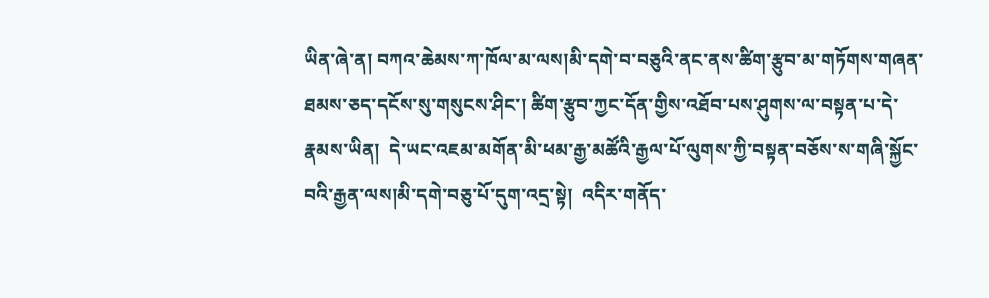ཡིན་ཞེ་ན། བཀའ་ཆེམས་ཀ་ཁོལ་མ་ལས།མི་དགེ་བ་བཅུའི་ནང་ནས་ཚིག་རྩུབ་མ་གཏོགས་གཞན་ཐམས་ཅད་དངོས་སུ་གསུངས་ཤིང་། ཚིག་རྩུབ་ཀྱང་དོན་གྱིས་འཐོབ་པས་ཤུགས་ལ་བསྟན་པ་དེ་རྣམས་ཡིན།  དེ་ཡང་འཇམ་མགོན་མི་ཕམ་རྒྱ་མཚོའི་རྒྱལ་པོ་ལུགས་ཀྱི་བསྟན་བཅོས་ས་གཞི་སྐྱོང་བའི་རྒྱན་ལས།མི་དགེ་བཅུ་པོ་དུག་འདྲ་སྟེ།  འདིར་གནོད་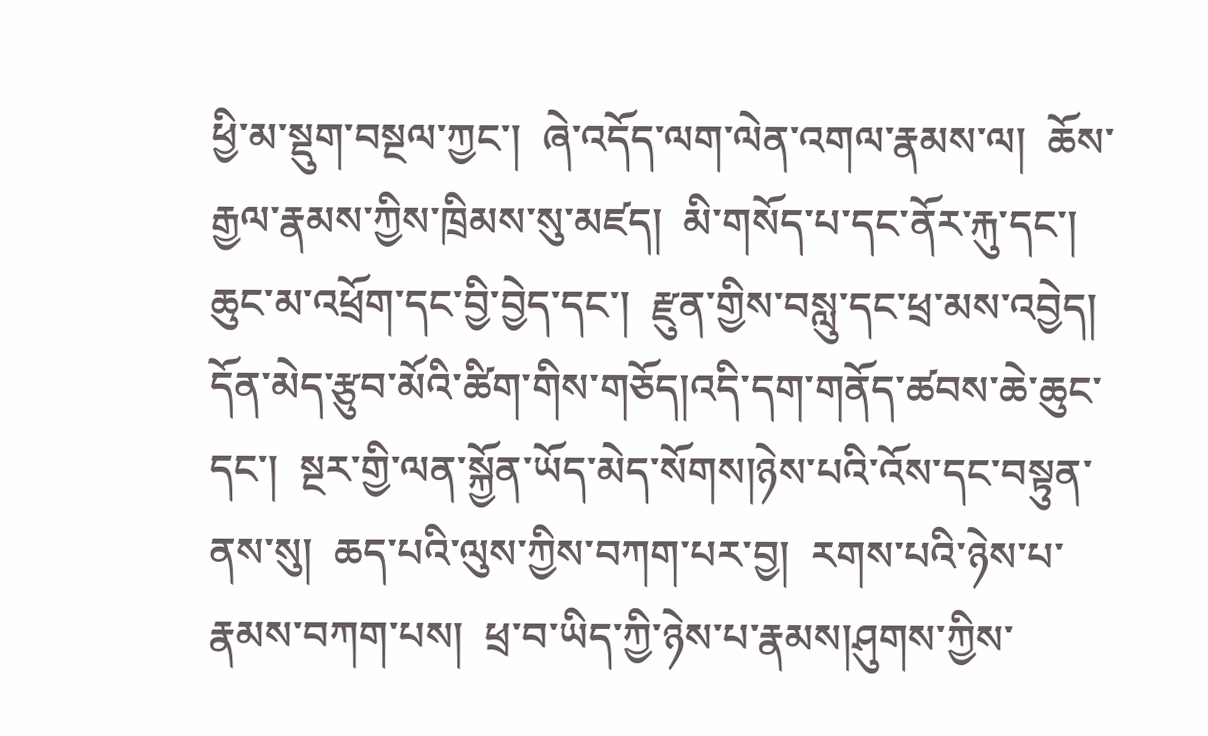ཕྱི་མ་སྡུག་བསྔལ་ཀྱང་།  ཞེ་འདོད་ལག་ལེན་འགལ་རྣམས་ལ།  ཆོས་རྒྱལ་རྣམས་ཀྱིས་ཁྲིམས་སུ་མཛད།  མི་གསོད་པ་དང་ནོར་རྐུ་དང་།  ཆུང་མ་འཕྲོག་དང་བྱི་བྱེད་དང་།  རྫུན་གྱིས་བསླུ་དང་ཕྲ་མས་འབྱེད།  དོན་མེད་རྩུབ་མོའི་ཚིག་གིས་གཅོད།འདི་དག་གནོད་ཚབས་ཆེ་ཆུང་དང་།  སྔར་གྱི་ལན་སྐྱོན་ཡོད་མེད་སོགས།ཉེས་པའི་འོས་དང་བསྟུན་ནས་སུ།  ཆད་པའི་ལུས་ཀྱིས་བཀག་པར་བྱ།  རགས་པའི་ཉེས་པ་རྣམས་བཀག་པས།  ཕྲ་བ་ཡིད་ཀྱི་ཉེས་པ་རྣམས།ཤུགས་ཀྱིས་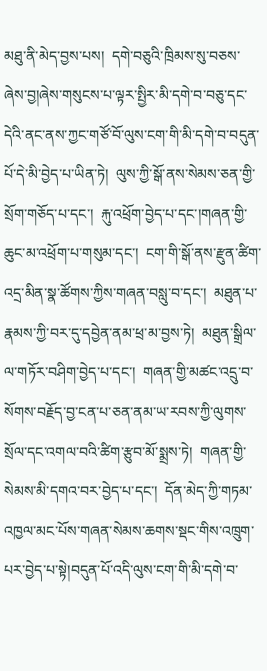མཐུ་ནི་མེད་བྱས་པས།  དགེ་བཅུའི་ཁྲིམས་སུ་བཅས་ཞེས་བྱ།ཞེས་གསུངས་པ་ལྟར་སྤྱིར་མི་དགེ་བ་བཅུ་དང་དེའི་ནང་ནས་ཀྱང་གཙོ་བོ་ལུས་ངག་གི་མི་དགེ་བ་བདུན་པོ་དེ་མི་བྱེད་པ་ཡིན་ཏེ།  ལུས་ཀྱི་སྒོ་ནས་སེམས་ཅན་གྱི་སྲོག་གཅོད་པ་དང་།  རྐུ་འཕྲོག་བྱེད་པ་དང་།གཞན་གྱི་ཆུང་མ་འཕྲོག་པ་གསུམ་དང་།  ངག་གི་སྒོ་ནས་རྫུན་ཚིག་འདྲ་མིན་སྣ་ཚོགས་ཀྱིས་གཞན་བསླུ་བ་དང་།  མཐུན་པ་རྣམས་ཀྱི་བར་དུ་དབྱེན་ནམ་ཕྲ་མ་བྱས་ཏེ།  མཐུན་སྒྲིལ་ལ་གཏོར་བཤིག་བྱེད་པ་དང་།  གཞན་གྱི་མཚང་འདྲུ་བ་སོགས་བརྗོད་བྱ་ངན་པ་ཅན་ནམ་ཡ་རབས་ཀྱི་ལུགས་སྲོལ་དང་འགལ་བའི་ཚིག་རྩུབ་མོ་སྨྲས་ཏེ།  གཞན་གྱི་སེམས་མི་དགའ་བར་བྱེད་པ་དང་།  དོན་མེད་ཀྱི་གཏམ་འཁྱལ་མང་པོས་གཞན་སེམས་ཆགས་སྡང་གིས་འཁྲུག་པར་བྱེད་པ་སྟེ།བདུན་པོ་འདི་ལུས་ངག་གི་མི་དགེ་བ་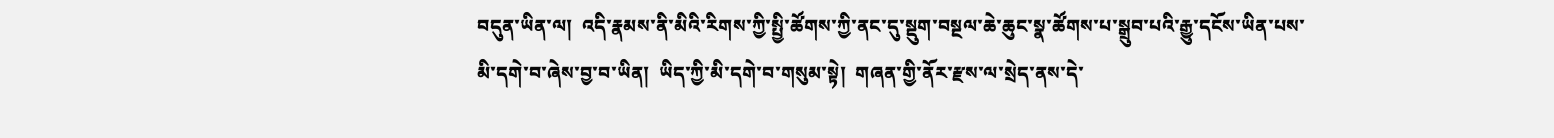བདུན་ཡིན་ལ།  འདི་རྣམས་ནི་མིའི་རིགས་ཀྱི་སྤྱི་ཚོགས་ཀྱི་ནང་དུ་སྡུག་བསྔལ་ཆེ་ཆུང་སྣ་ཚོགས་པ་སྒྲུབ་པའི་རྒྱུ་དངོས་ཡིན་པས་མི་དགེ་བ་ཞེས་བྱ་བ་ཡིན།  ཡིད་ཀྱི་མི་དགེ་བ་གསུམ་སྟེ།  གཞན་གྱི་ནོར་རྫས་ལ་སྲེད་ནས་དེ་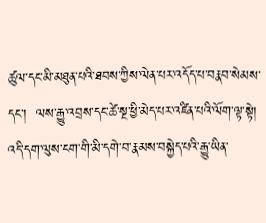ཚུལ་དང་མི་མཐུན་པའི་ཐབས་ཀྱིས་ལེན་པར་འདོད་པ་བརྣབ་སེམས་དང་།  ལས་རྒྱུ་འབྲས་དང་ཚེ་སྔ་ཕྱི་མེད་པར་འཛིན་པའི་ལོག་ལྟ་སྟེ།  འདི་དག་ལུས་ངག་གི་མི་དགེ་བ་རྣམས་བསྐྱེད་པའི་རྒྱུ་ཡིན་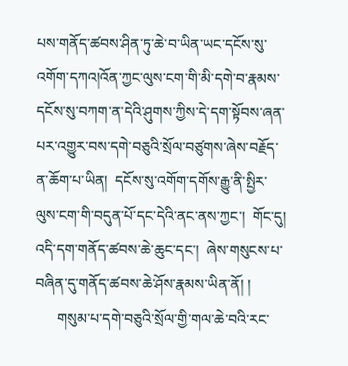པས་གནོད་ཚབས་ཤིན་ཏུ་ཆེ་བ་ཡིན་ཡང་དངོས་སུ་འགོག་དཀའ།འོན་ཀྱང་ལུས་ངག་གི་མི་དགེ་བ་རྣམས་དངོས་སུ་བཀག་ན་དེའི་ཤུགས་ཀྱིས་དེ་དག་སྟོབས་ཞན་པར་འགྱུར་བས་དགེ་བཅུའི་སྲོལ་བཙུགས་ཞེས་བརྗོད་ན་ཆོག་པ་ཡིན།  དངོས་སུ་འགོག་དགོས་རྒྱུ་ནི་སྤྱིར་ལུས་ངག་གི་བདུན་པོ་དང་དེའི་ནང་ནས་ཀྱང་།  གོང་དུ།  འདི་དག་གནོད་ཚབས་ཆེ་ཆུང་དང་།  ཞེས་གསུངས་པ་བཞིན་དུ་གནོད་ཚབས་ཆེ་ཤོས་རྣམས་ཡིན་ནོ། །
      གསུམ་པ་དགེ་བཅུའི་སྲོལ་གྱི་གལ་ཆེ་བའི་རང་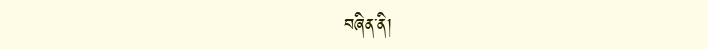བཞིན་ནི།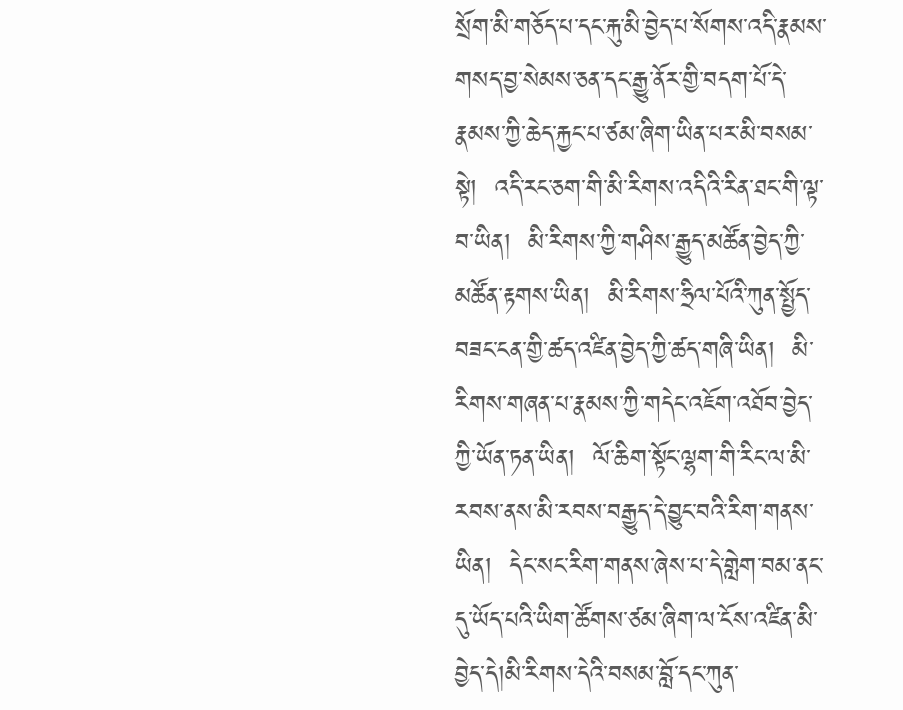སྲོག་མི་གཅོད་པ་དང་རྐུ་མི་བྱེད་པ་སོགས་འདི་རྣམས་གསད་བྱ་སེམས་ཅན་དང་རྒྱུ་ནོར་གྱི་བདག་པོ་དེ་རྣམས་ཀྱི་ཆེད་རྐྱང་པ་ཙམ་ཞིག་ཡིན་པར་མི་བསམ་སྟེ།  འདི་རང་ཅག་གི་མི་རིགས་འདིའི་རིན་ཐང་གི་ལྟ་བ་ཡིན།  མི་རིགས་ཀྱི་གཤིས་རྒྱུད་མཚོན་བྱེད་ཀྱི་མཚོན་རྟགས་ཡིན།  མི་རིགས་ཧྲིལ་པོའི་ཀུན་སྤྱོད་བཟང་ངན་གྱི་ཚད་འཛིན་བྱེད་ཀྱི་ཚད་གཞི་ཡིན།  མི་རིགས་གཞན་པ་རྣམས་ཀྱི་གདེང་འཇོག་འཐོབ་བྱེད་ཀྱི་ཡོན་ཏན་ཡིན།  ལོ་ཆིག་སྟོང་ལྷག་གི་རིང་ལ་མི་རབས་ནས་མི་རབས་བརྒྱུད་དེ་བྱུང་བའི་རིག་གནས་ཡིན།  དེང་སང་རིག་གནས་ཞེས་པ་དེ་གླེག་བམ་ནང་དུ་ཡོད་པའི་ཡིག་ཚོགས་ཙམ་ཞིག་ལ་ངོས་འཛིན་མི་བྱེད་དེ།མི་རིགས་དེའི་བསམ་བློ་དང་ཀུན་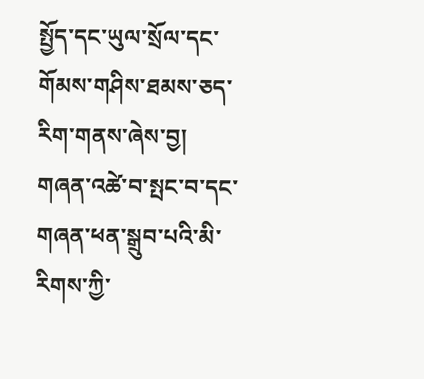སྤྱོད་དང་ཡུལ་སྲོལ་དང་གོམས་གཤིས་ཐམས་ཅད་རིག་གནས་ཞེས་བྱ།  གཞན་འཚེ་བ་སྤང་བ་དང་གཞན་ཕན་སྒྲུབ་པའི་མི་རིགས་ཀྱི་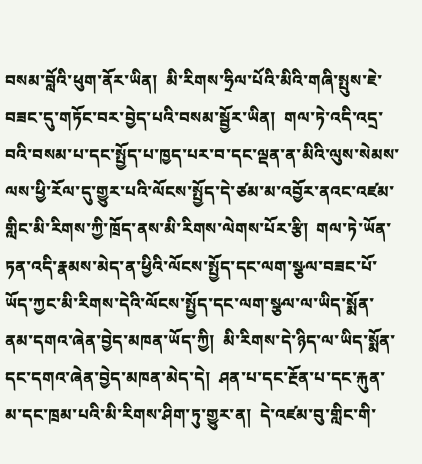བསམ་བློའི་ཕུག་ནོར་ཡིན།  མི་རིགས་ཧྲིལ་པོའི་མིའི་གཞི་སྤུས་ཇེ་བཟང་དུ་གཏོང་བར་བྱེད་པའི་བསམ་སྦྱོར་ཡིན།  གལ་ཏེ་འདི་འདྲ་བའི་བསམ་པ་དང་སྤྱོད་པ་ཁྱད་པར་བ་དང་ལྡན་ན་མིའི་ལུས་སེམས་ལས་ཕྱི་རོལ་དུ་གྱུར་པའི་ལོངས་སྤྱོད་དེ་ཙམ་མ་འབྱོར་ནའང་འཛམ་གླིང་མི་རིགས་ཀྱི་ཁྲོད་ནས་མི་རིགས་ལེགས་པོར་རྩི།  གལ་ཏེ་ཡོན་ཏན་འདི་རྣམས་མེད་ན་ཕྱིའི་ལོངས་སྤྱོད་དང་ལག་སྩལ་བཟང་པོ་ཡོད་ཀྱང་མི་རིགས་དེའི་ལོངས་སྤྱོད་དང་ལག་སྩལ་ལ་ཡིད་སྨོན་ནམ་དགའ་ཞེན་བྱེད་མཁན་ཡོད་ཀྱི།  མི་རིགས་དེ་ཉིད་ལ་ཡིད་སྨོན་དང་དགའ་ཞེན་བྱེད་མཁན་མེད་དེ།  ཤན་པ་དང་རྔོན་པ་དང་རྐུན་མ་དང་ཁྲམ་པའི་མི་རིགས་ཤིག་ཏུ་གྱུར་ན།  དེ་འཛམ་བུ་གླིང་གི་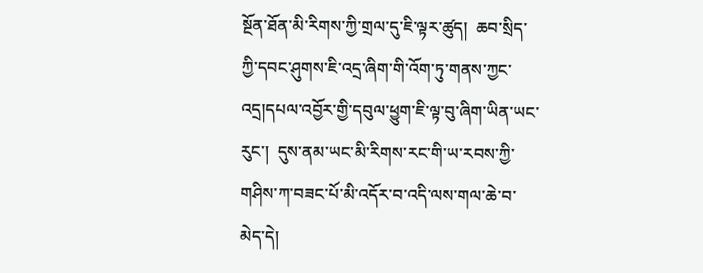སྔོན་ཐོན་མི་རིགས་ཀྱི་གྲལ་དུ་ཇི་ལྟར་ཚུད།  ཆབ་སྲིད་ཀྱི་དབང་ཤུགས་ཇི་འདྲ་ཞིག་གི་འོག་ཏུ་གནས་ཀྱང་འདྲ།དཔལ་འབྱོར་གྱི་དབུལ་ཕྱུག་ཇི་ལྟ་བུ་ཞིག་ཡིན་ཡང་རུང་།  དུས་ནམ་ཡང་མི་རིགས་རང་གི་ཡ་རབས་ཀྱི་གཤིས་ཀ་བཟང་པོ་མི་འདོར་བ་འདི་ལས་གལ་ཆེ་བ་མེད་དེ།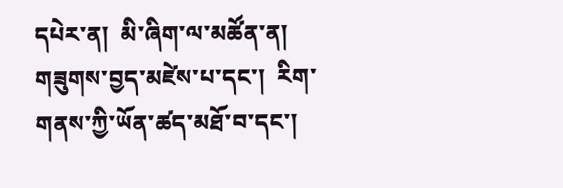དཔེར་ན།  མི་ཞིག་ལ་མཚོན་ན།  གཟུགས་བྱད་མཛེས་པ་དང་།  རིག་གནས་ཀྱི་ཡོན་ཚད་མཐོ་བ་དང་།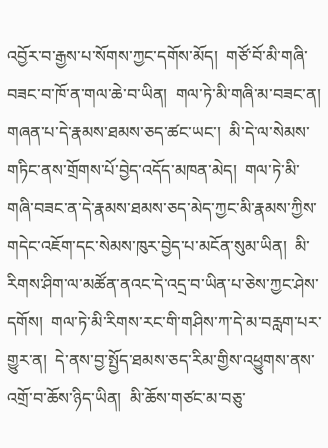འབྱོར་བ་རྒྱས་པ་སོགས་ཀྱང་དགོས་མོད།  གཙོ་བོ་མི་གཞི་བཟང་བ་ཁོ་ན་གལ་ཆེ་བ་ཡིན།  གལ་ཏེ་མི་གཞི་མ་བཟང་ན།  གཞན་པ་དེ་རྣམས་ཐམས་ཅད་ཚང་ཡང་།  མི་དེ་ལ་སེམས་གཏིང་ནས་གྲོགས་པོ་བྱེད་འདོད་མཁན་མེད།  གལ་ཏེ་མི་གཞི་བཟང་ན་དེ་རྣམས་ཐམས་ཅད་མེད་ཀྱང་མི་རྣམས་ཀྱིས་གདེང་འཇོག་དང་སེམས་ཁུར་བྱེད་པ་མངོན་སུམ་ཡིན།  མི་རིགས་ཤིག་ལ་མཚོན་ནའང་དེ་འདྲ་བ་ཡིན་པ་ཅེས་ཀྱང་ཤེས་དགོས།  གལ་ཏེ་མི་རིགས་རང་གི་གཤིས་ཀ་དེ་མ་བརླག་པར་གྱུར་ན།  དེ་ནས་བྱ་སྤྱོད་ཐམས་ཅད་རིམ་གྱིས་འཕྱུགས་ནས་འགྲོ་བ་ཆོས་ཉིད་ཡིན།  མི་ཆོས་གཙང་མ་བཅུ་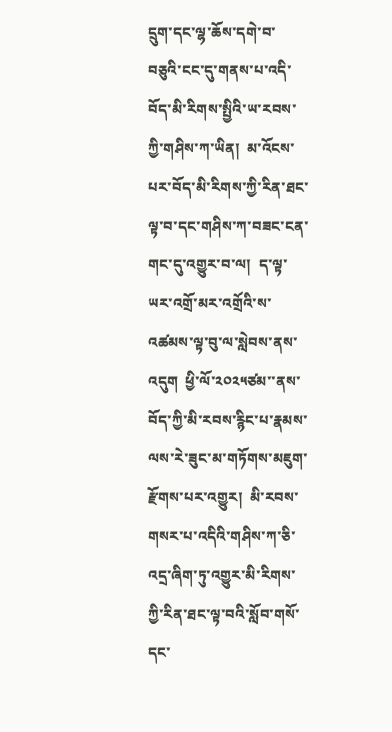དྲུག་དང་ལྷ་ཆོས་དགེ་བ་བཅུའི་ངང་དུ་གནས་པ་འདི་བོད་མི་རིགས་སྤྱིའི་ཡ་རབས་ཀྱི་གཤིས་ཀ་ཡིན།  མ་འོངས་པར་བོད་མི་རིགས་ཀྱི་རིན་ཐང་ལྟ་བ་དང་གཤིས་ཀ་བཟང་ངན་གང་དུ་འགྱུར་བ་ལ།  ད་ལྟ་ཡར་འགྲོ་མར་འགྲོའི་ས་འཚམས་ལྟ་བུ་ལ་སླེབས་ནས་འདུག  ཕྱི་ལོ་༢༠༢༥ཙམ་་ནས་བོད་ཀྱི་མི་རབས་རྙིང་པ་རྣམས་ལས་རེ་ཟུང་མ་གཏོགས་མཇུག་རྫོགས་པར་འགྱུར།  མི་རབས་གསར་པ་འདིའི་གཤིས་ཀ་ཅི་འདྲ་ཞིག་ཏུ་འགྱུར་མི་རིགས་ཀྱི་རིན་ཐང་ལྟ་བའི་སློབ་གསོ་དང་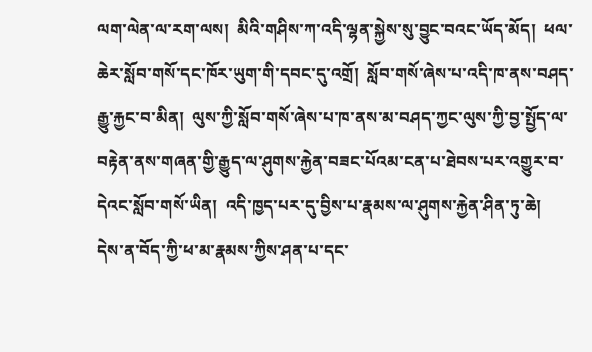ལག་ལེན་ལ་རག་ལས།  མིའི་གཤིས་ཀ་འདི་ལྷན་སྐྱེས་སུ་བྱུང་བའང་ཡོད་མོད།  ཕལ་ཆེར་སློབ་གསོ་དང་ཁོར་ཡུག་གི་དབང་དུ་འགྲོ།  སློབ་གསོ་ཞེས་པ་འདི་ཁ་ནས་བཤད་རྒྱུ་རྐྱང་བ་མིན།  ལུས་ཀྱི་སློབ་གསོ་ཞེས་པ་ཁ་ནས་མ་བཤད་ཀྱང་ལུས་ཀྱི་བྱ་སྤྱོད་ལ་བརྟེན་ནས་གཞན་གྱི་རྒྱུད་ལ་ཤུགས་རྐྱེན་བཟང་པོའམ་ངན་པ་ཐེབས་པར་འགྱུར་བ་དེའང་སློབ་གསོ་ཡིན།  འདི་ཁྱད་པར་དུ་བྱིས་པ་རྣམས་ལ་ཤུགས་རྐྱེན་ཤིན་ཏུ་ཆེ།  དེས་ན་བོད་ཀྱི་ཕ་མ་རྣམས་ཀྱིས་ཤན་པ་དང་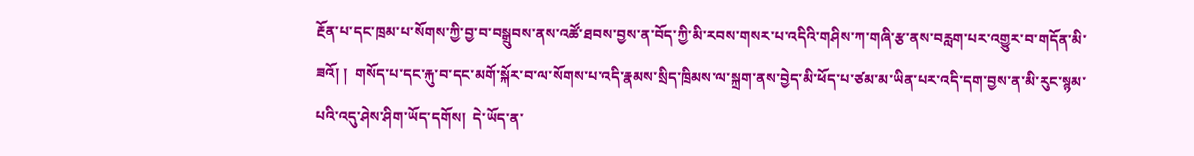རྔོན་པ་དང་ཁྲམ་པ་སོགས་ཀྱི་བྱ་བ་བསྒྲུབས་ནས་འཚོ་ཐབས་བྱས་ན་བོད་ཀྱི་མི་རབས་གསར་པ་འདིའི་གཤིས་ཀ་གཞི་རྩ་ནས་བརླག་པར་འགྱུར་བ་གདོན་མི་ཟའོ། །  གསོད་པ་དང་རྐུ་བ་དང་མགོ་སྐོར་བ་ལ་སོགས་པ་འདི་རྣམས་སྲིད་ཁྲིམས་ལ་སྐྲག་ནས་བྱེད་མི་ཕོད་པ་ཙམ་མ་ཡིན་པར་འདི་དག་བྱས་ན་མི་རུང་སྙམ་པའི་འདུ་ཤེས་ཤིག་ཡོད་དགོས།  དེ་ཡོད་ན་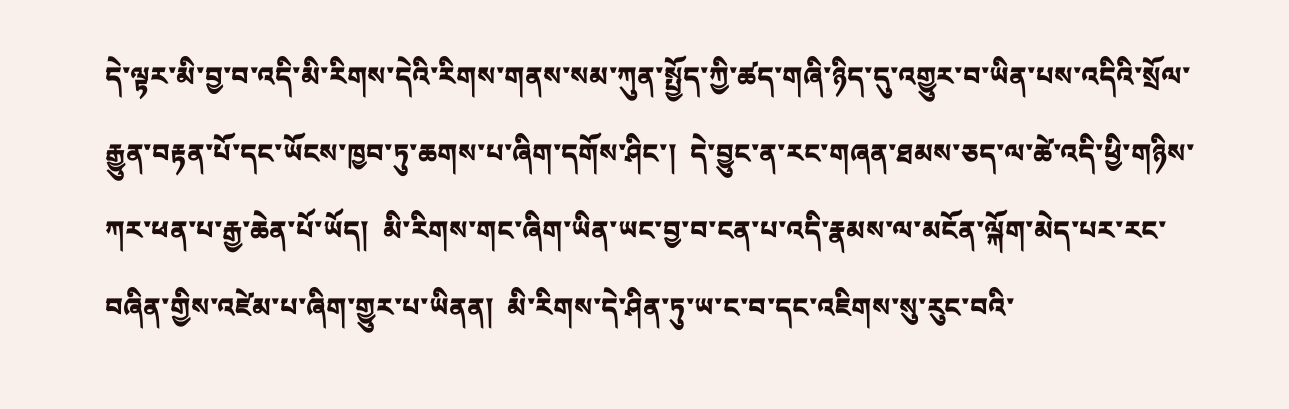དེ་ལྟར་མི་བྱ་བ་འདི་མི་རིགས་དེའི་རིགས་གནས་སམ་ཀུན་སྤྱོད་ཀྱི་ཚད་གཞི་ཉིད་དུ་འགྱུར་བ་ཡིན་པས་འདིའི་སྲོལ་རྒྱུན་བརྟན་པོ་དང་ཡོངས་ཁྱབ་ཏུ་ཆགས་པ་ཞིག་དགོས་ཤིང་།  དེ་བྱུང་ན་རང་གཞན་ཐམས་ཅད་ལ་ཚེ་འདི་ཕྱི་གཉིས་ཀར་ཕན་པ་རྒྱ་ཆེན་པོ་ཡོད།  མི་རིགས་གང་ཞིག་ཡིན་ཡང་བྱ་བ་ངན་པ་འདི་རྣམས་ལ་མངོན་ལྐོག་མེད་པར་རང་བཞིན་གྱིས་འཛེམ་པ་ཞིག་གྱུར་པ་ཡིནན།  མི་རིགས་དེ་ཤིན་ཏུ་ཡ་ང་བ་དང་འཇིགས་སུ་རུང་བའི་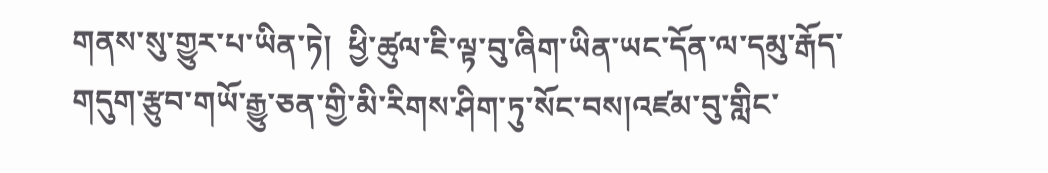གནས་སུ་གྱུར་པ་ཡིན་ཏེ།  ཕྱི་ཚུལ་ཇི་ལྟ་བུ་ཞིག་ཡིན་ཡང་དོན་ལ་དམུ་རྒོད་གདུག་རྩུབ་གཡོ་རྒྱུ་ཅན་གྱི་མི་རིགས་ཤིག་ཏུ་སོང་བས།འཛམ་བུ་གླིང་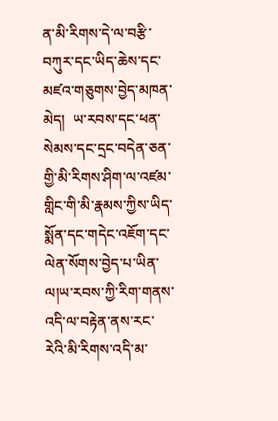ན་མི་རིགས་དེ་ལ་བརྩི་བཀུར་དང་ཡིད་ཆེས་དང་མཛའ་གཅུགས་བྱེད་མཁན་མེད།  ཡ་རབས་དང་ཕན་སེམས་དང་དྲང་བདེན་ཅན་གྱི་མི་རིགས་ཤིག་ལ་འཛམ་གླིང་གི་མི་རྣམས་ཀྱིས་ཡིད་སྨོན་དང་གདེང་འཇོག་དང་ལེན་སོགས་བྱེད་པ་ཡིན་ལ།ཡ་རབས་ཀྱི་རིག་གནས་འདི་ལ་བརྟེན་ནས་རང་རེའི་མི་རིགས་འདི་མ་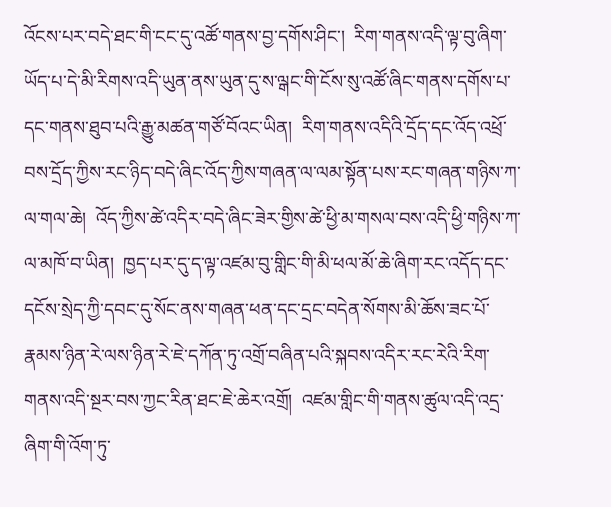འོངས་པར་བདེ་ཐང་གི་ངང་དུ་འཚོ་གནས་བྱ་དགོས་ཤིང་།  རིག་གནས་འདི་ལྟ་བུ་ཞིག་ཡོད་པ་དེ་མི་རིགས་འདི་ཡུན་ནས་ཡུན་དུ་ས་ལྒང་གི་ངོས་སུ་འཚོ་ཞིང་གནས་དགོས་པ་དང་གནས་ཐུབ་པའི་རྒྱུ་མཚན་གཙོ་བོའང་ཡིན།  རིག་གནས་འདིའི་དྲོད་དང་འོད་འཕྲོ་བས་དྲོད་ཀྱིས་རང་ཉིད་བདེ་ཞིང་འོད་ཀྱིས་གཞན་ལ་ལམ་སྟོན་པས་རང་གཞན་གཉིས་ཀ་ལ་གལ་ཆེ།  འོད་ཀྱིས་ཚེ་འདིར་བདེ་ཞིང་ཟེར་གྱིས་ཚེ་ཕྱི་མ་གསལ་བས་འདི་ཕྱི་གཉིས་ཀ་ལ་མཁོ་བ་ཡིན།  ཁྱད་པར་དུ་ད་ལྟ་འཛམ་བུ་གླིང་གི་མི་ཕལ་མོ་ཆེ་ཞིག་རང་འདོད་དང་དངོས་སྲེད་ཀྱི་དབང་དུ་སོང་ནས་གཞན་ཕན་དང་དྲང་བདེན་སོགས་མི་ཆོས་ཟང་པོ་རྣམས་ཉིན་རེ་ལས་ཉིན་རེ་ཇེ་དཀོན་ཏུ་འགྲོ་བཞིན་པའི་སྐབས་འདིར་རང་རེའི་རིག་གནས་འདི་སྔར་བས་ཀྱང་རིན་ཐང་ཇེ་ཆེར་འགྲོ།  འཛམ་གླིང་གི་གནས་ཚུལ་འདི་འདྲ་ཞིག་གི་འོག་ཏུ་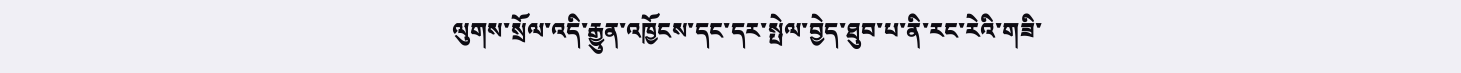ལུགས་སྲོལ་འདི་རྒྱུན་འཁྱོངས་དང་དར་སྤེལ་བྱེད་ཐུབ་པ་ནི་རང་རེའི་གཟི་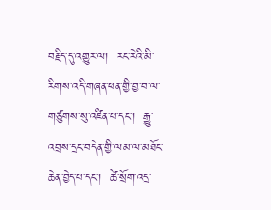བརྗིད་དུ་འགྱུར་ལ།  རང་རེའི་མི་རིགས་འདི་གཞན་ཕན་གྱི་བྱ་བ་ལ་གཙུགས་སུ་འཛིན་པ་དང་།  རྒྱུ་འབྲས་དྲང་བདེན་གྱི་ལམ་ལ་མཐོང་ཆེན་བྱེད་པ་དང་།  ཚེ་སྲོག་འདྲ་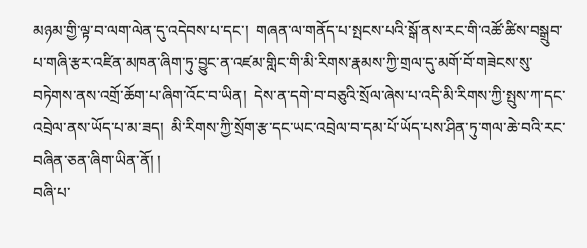མཉམ་གྱི་ལྟ་བ་ལག་ལེན་དུ་འདེབས་པ་དང་།  གཞན་ལ་གནོད་པ་སྤངས་པའི་སྒོ་ནས་རང་གི་འཚོ་ཚིས་བསྒྲུབ་པ་གཞི་རྩར་འཛིན་མཁན་ཞིག་ཏུ་བྱུང་ན་འཛམ་གླིང་གི་མི་རིགས་རྣམས་ཀྱི་གྲལ་དུ་མགོ་བོ་གཟེངས་སུ་བཏེགས་ནས་འགྲོ་ཆོག་པ་ཞིག་འོང་བ་ཡིན།  དེས་ན་དགེ་བ་བཅུའི་སྲོལ་ཞེས་པ་འདི་མི་རིགས་ཀྱི་སྤུས་ཀ་དང་འབྲེལ་ནས་ཡོད་པ་མ་ཟད།  མི་རིགས་ཀྱི་སྲོག་རྩ་དང་ཡང་འབྲེལ་བ་དམ་པོ་ཡོད་པས་ཤིན་ཏུ་གལ་ཆེ་བའི་རང་བཞིན་ཅན་ཞིག་ཡིན་ནོ། །
བཞི་པ་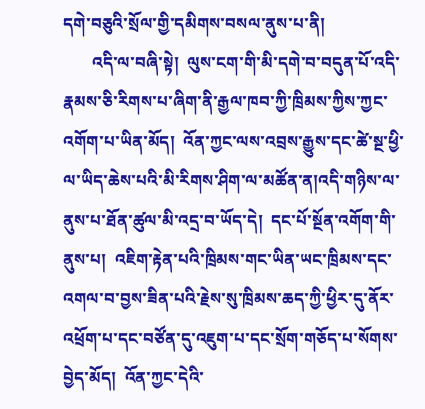དགེ་བཅུའི་སྲོལ་གྱི་དམིགས་བསལ་ནུས་པ་ནི།
       འདི་ལ་བཞི་སྟེ།  ལུས་ངག་གི་མི་དགེ་བ་བདུན་པོ་འདི་རྣམས་ཅི་རིགས་པ་ཞིག་ནི་རྒྱལ་ཁབ་ཀྱི་ཁྲིམས་ཀྱིས་ཀྱང་འགོག་པ་ཡིན་མོད།  འོན་ཀྱང་ལས་འབྲས་རྒྱུས་དང་ཚེ་སྔ་ཕྱི་ལ་ཡིད་ཆེས་པའི་མི་རིགས་ཤིག་ལ་མཚོན་ན།འདི་གཉིས་ལ་ནུས་པ་ཐོན་ཚུལ་མི་འདྲ་བ་ཡོད་དེ།  དང་པོ་སྔོན་འགོག་གི་ནུས་པ།  འཇིག་རྟེན་པའི་ཁྲིམས་གང་ཡིན་ཡང་ཁྲིམས་དང་འགལ་བ་བྱས་ཟིན་པའི་རྗེས་སུ་ཁྲིམས་ཆད་ཀྱི་ཕྱིར་དུ་ནོར་འཕྲོག་པ་དང་བཙོན་དུ་འཇུག་པ་དང་སྲོག་གཅོད་པ་སོགས་བྱེད་མོད།  འོན་ཀྱང་དེའི་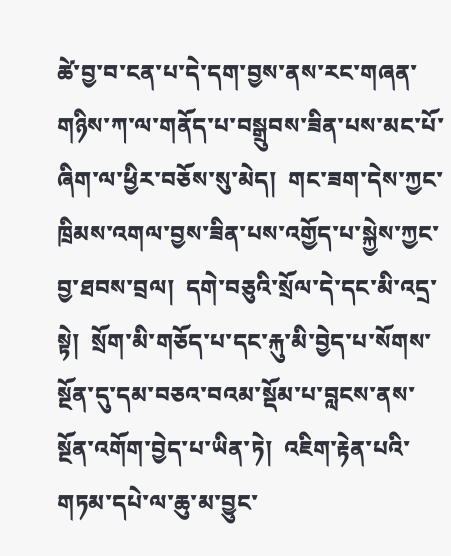ཚེ་བྱ་བ་ངན་པ་དེ་དག་བྱས་ནས་རང་གཞན་གཉིས་ཀ་ལ་གནོད་པ་བསྒྲུབས་ཟིན་པས་མང་པོ་ཞིག་ལ་ཕྱིར་བཅོས་སུ་མེད།  གང་ཟག་དེས་ཀྱང་ཁྲིམས་འགལ་བྱས་ཟིན་པས་འགྱོད་པ་སྐྱེས་ཀྱང་བྱ་ཐབས་བྲལ།  དགེ་བཅུའི་སྲོལ་དེ་དང་མི་འདྲ་སྟེ།  སྲོག་མི་གཅོད་པ་དང་རྐུ་མི་བྱེད་པ་སོགས་སྔོན་དུ་དམ་བཅའ་བའམ་སྡོམ་པ་བླངས་ནས་སྔོན་འགོག་བྱེད་པ་ཡིན་ཏེ།  འཇིག་རྟེན་པའི་གཏམ་དཔེ་ལ་ཆུ་མ་བྱུང་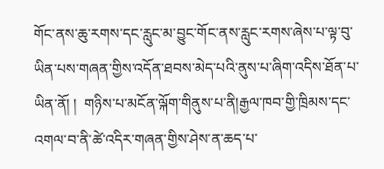གོང་ནས་ཆུ་རགས་དང་རླུང་མ་བྱུང་གོང་ནས་རླུང་རགས་ཞེས་པ་ལྟ་བུ་ཡིན་པས་གཞན་གྱིས་འདོན་ཐབས་མེད་པའི་ནུས་པ་ཞིག་འདིས་ཐོན་པ་ཡིན་ནོ། །  གཉིས་པ་མངོན་ལྐོག་གིནུས་པ་ནི།རྒྱལ་ཁབ་གྱི་ཁྲིམས་དང་འགལ་བ་ནི་ཚེ་འདིར་གཞན་གྱིས་ཤེས་ན་ཆད་པ་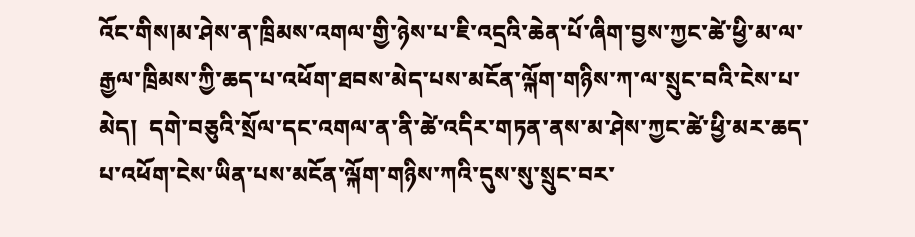འོང་གིས།མ་ཤེས་ན་ཁྲིམས་འགལ་གྱི་ཉེས་པ་ཇི་འདྲའི་ཆེན་པོ་ཞིག་བྱས་ཀྱང་ཚེ་ཕྱི་མ་ལ་རྒྱལ་ཁྲིམས་ཀྱི་ཆད་པ་འཕོག་ཐབས་མེད་པས་མངོན་ལྐོག་གཉིས་ཀ་ལ་སྲུང་བའི་ངེས་པ་མེད།  དགེ་བཅུའི་སྲོལ་དང་འགལ་ན་ནི་ཚེ་འདིར་གཏན་ནས་མ་ཤེས་ཀྱང་ཚེ་ཕྱི་མར་ཆད་པ་འཕོག་ངེས་ཡིན་པས་མངོན་ལྐོག་གཉིས་ཀའི་དུས་སུ་སྲུང་བར་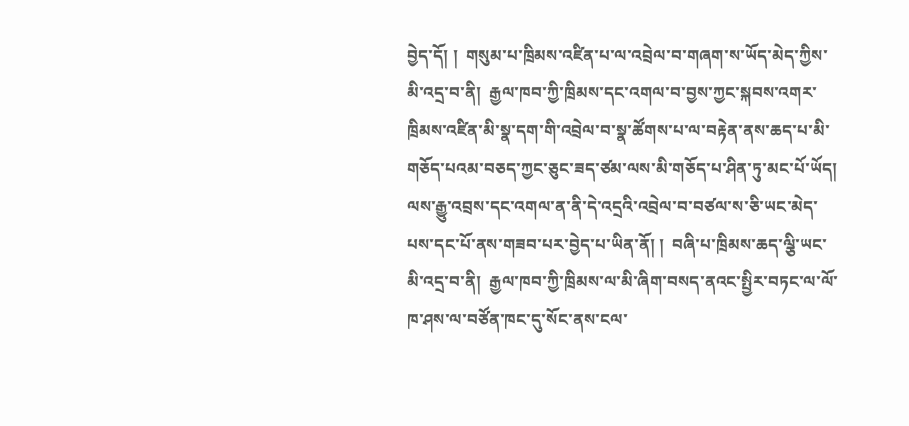བྱེད་དོ། །  གསུམ་པ་ཁྲིམས་འཛིན་པ་ལ་འབྲེལ་བ་གཞག་ས་ཡོད་མེད་ཀྱིས་མི་འདྲ་བ་ནི།  རྒྱལ་ཁབ་ཀྱི་ཁྲིམས་དང་འགལ་བ་བྱས་ཀྱང་སྐབས་འགར་ཁྲིམས་འཛིན་མི་སྣ་དག་གི་འབྲེལ་བ་སྣ་ཚོགས་པ་ལ་བརྟེན་ནས་ཆད་པ་མི་གཅོད་པའམ་བཅད་ཀྱང་ཅུང་ཟད་ཙམ་ལས་མི་གཅོད་པ་ཤིན་ཏུ་མང་པོ་ཡོད།  ལས་རྒྱུ་འབྲས་དང་འགལ་ན་ནི་དེ་འདྲའི་འབྲེལ་བ་བཙལ་ས་ཅི་ཡང་མེད་པས་དང་པོ་ནས་གཟབ་པར་བྱེད་པ་ཡིན་ནོ། །  བཞི་པ་ཁྲིམས་ཆད་ལྕི་ཡང་མི་འདྲ་བ་ནི།  རྒྱལ་ཁབ་ཀྱི་ཁྲིམས་ལ་མི་ཞིག་བསད་ནའང་སྤྱིར་བཏང་ལ་ལོ་ཁ་ཤས་ལ་བཙོན་ཁང་དུ་སོང་ནས་ངལ་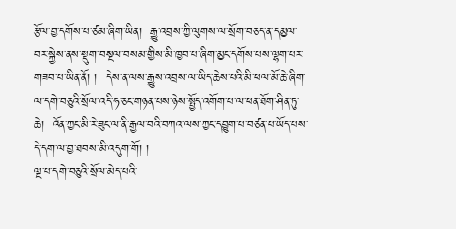རྩོལ་བྱ་དགོས་པ་ཙམ་ཞིག་ཡིན།  རྒྱུ་འབྲས་ཀྱི་ལུགས་ལ་སྲོག་བཅད་ན་དམྱལ་བར་སྐྱེས་ནས་སྡུག་བསྔལ་བསམ་གྱིས་མི་ཁྱབ་པ་ཞིག་མྱང་དགོས་པས་ལྷག་པར་གཟབ་པ་ཡིན་ནོ། །  དེས་ན་ལས་རྒྱུས་འབྲས་ལ་ཡིད་ཆེས་པའི་མི་ཕལ་མོ་ཆེ་ཞིག་ལ་དགེ་བཅུའི་སྲོལ་འདི་ཧ་ཅང་གཉན་པས་ཉེས་སྤྱོད་འགོག་པ་ལ་ཕན་ཐོག་ཤིན་ཏུ་ཆེ།  འོན་ཀྱང་མི་རེ་ཟུང་ལ་ནི་རྒྱལ་བའི་བཀའ་ལས་ཀྱང་དབྱུག་པ་བཙན་པ་ཡོད་པས་དེ་དག་ལ་བྱ་ཐབས་མི་འདུག་གོ། །
ལྔ་པ་དགེ་བཅུའི་སྲོལ་མེད་པའི་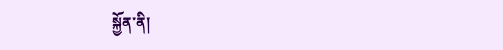སྐྱོན་ནི།